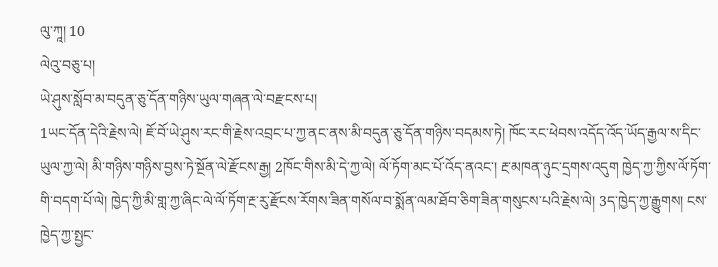ལུ་ཀཱ། 10
ལེའུ་བཅུ་པ།
ཡེ་ཤུས་སློབ་མ་བདུན་ཅུ་དོན་གཉིས་ཡུལ་གཞན་ལེ་བརྫངས་པ།
1ཡང་དོན་དེའི་རྗེས་ལེ། ཇོ་བོ་ཡེ་ཤུས་རང་གི་རྗེས་འབྲང་པ་ཀྱ་ནང་ནས་མི་བདུན་ཅུ་དོན་གཉིས་བདམས་ཏེ། ཁོང་རང་ཕེབས་འདོད་འོད་ཡོད་རྒྱལ་ས་དིང་ཡུལ་ཀྱ་ལེ། མི་གཉིས་གཉིས་བྱས་ཏེ་སྔོན་ལེ་རྫོངས་རྒྱ། 2ཁོང་གིས་མི་དེ་ཀྱ་ལེ། ལོ་ཏོག་མང་པོ་འོད་ནའང་། རྔ་མཁན་ཉུང་དྲགས་འདུག ཁྱེད་ཀྱ་ཀྱིས་ལོ་ཏོག་གི་བདག་པོ་ལེ། ཁྱེད་ཀྱི་མི་གླ་ཀྱ་ཞིང་ལེ་ལོ་ཏོག་རྔ་རུ་རྫོངས་རོགས་ཟིན་གསོལ་བ་སྨོན་ལམ་ཐོབ་ཅིག་ཟིན་གསུངས་པའི་རྗེས་ལེ། 3ད་ཁྱེད་ཀྱ་རྒྱུགས། ངས་ཁྱེད་ཀྱ་སྤྱང་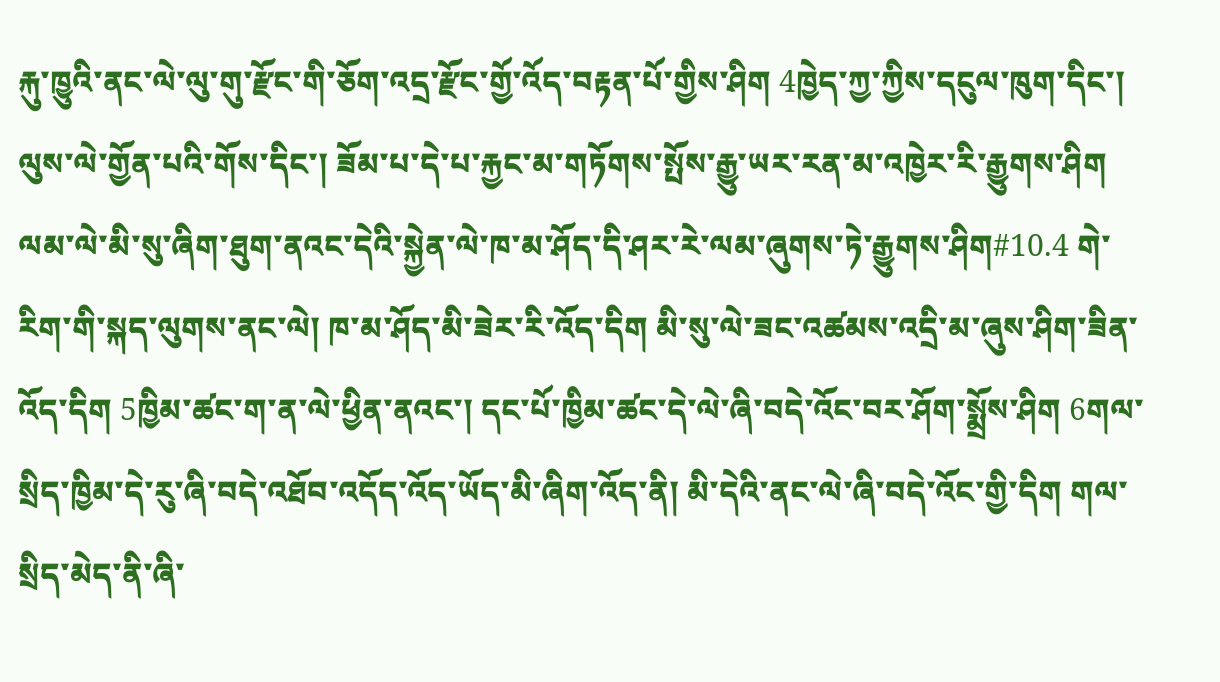རྐུ་ཁྱུའི་ནང་ལེ་ལུ་གུ་རྫོང་གི་ཅོག་འདྲ་རྫོང་གྱོ་འོད་བརྟན་པོ་གྱིས་ཤིག 4ཁྱེད་ཀྱ་ཀྱིས་དངུལ་ཁུག་དིང་། ལུས་ལེ་གྱོན་པའི་གོས་དིང་། ཟོམ་པ་དེ་པ་རྐྱང་མ་གཏོགས་སྤོས་རྒྱུ་ཡར་རན་མ་འཁྱེར་རི་རྒྱུགས་ཤིག ལམ་ལེ་མི་སུ་ཞིག་ཐུག་ནའང་དེའི་སྐྱེན་ལེ་ཁ་མ་ཤོད་དི་ཤར་རེ་ལམ་ཞུགས་ཏེ་རྒྱུགས་ཤིག#10.4 གེ་རིག་གི་སྐད་ལུགས་ནང་ལེ། ཁ་མ་ཤོད་མི་ཟེར་རི་འོད་དིག མི་སུ་ལེ་ཟང་འཚམས་འདྲི་མ་ཞུས་ཤིག་ཟིན་འོད་དིག 5ཁྱིམ་ཚང་ག་ན་ལེ་ཕྱིན་ནའང་། དང་པོ་ཁྱིམ་ཚང་དེ་ལེ་ཞི་བདེ་འོང་བར་ཤོག་སྨྲོས་ཤིག 6གལ་སྲིད་ཁྱིམ་དེ་རུ་ཞི་བདེ་འཐོབ་འདོད་འོད་ཡོད་མི་ཞིག་འོད་ནི། མི་དེའི་ནང་ལེ་ཞི་བདེ་འོང་གྱི་དིག གལ་སྲིད་མེད་ནི་ཞི་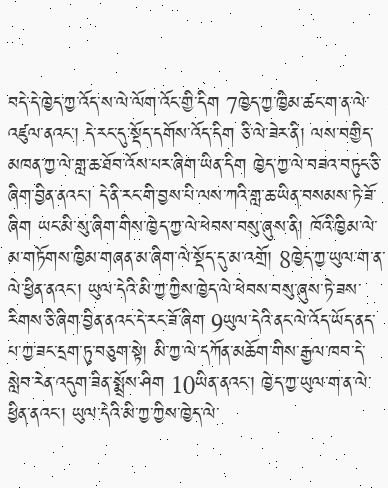བདེ་དེ་ཁྱེད་ཀྱ་འོད་ས་ལེ་ལོག་འོང་གྱི་དིག 7ཁྱེད་ཀྱ་ཁྱིམ་ཚང་ག་ན་ལེ་འཛུལ་ནའང་། དེ་རང་དུ་སྡོད་དགོས་འོད་དིག ཅི་ལེ་ཟེར་ནི། ལས་བགྱིད་མཁན་ཀྱ་ལེ་གླ་ཆ་ཐོབ་འོས་པར་ཞིག་ཡིན་དིག ཁྱེད་ཀྱ་ལེ་བཟའ་བཏུང་ཅི་ཞིག་བྱིན་ནའང་། དེ་ནི་རང་གི་བྱས་པི་ལས་ཀའི་གླ་ཆ་ཡིན་བསམས་ཏེ་ཟོ་ཞིག ཡང་མི་སུ་ཞིག་གིས་ཁྱེད་ཀྱ་ལེ་ཕེབས་བསུ་ཞུས་ནི། ཁོའི་ཁྱིམ་ལེ་མ་གཏོགས་ཁྱིམ་གཞན་མ་ཞིག་ལེ་སྡོད་དུ་མ་འགྲོ། 8ཁྱེད་ཀྱ་ཡུལ་ག་ན་ལེ་ཕྱིན་ནའང་། ཡུལ་དེའི་མི་ཀྱ་ཀྱིས་ཁྱེད་ལེ་ཕེབས་བསུ་ཞུས་ཏེ་ཟས་རིགས་ཅི་ཞིག་བྱིན་ནའང་དེ་རང་ཟོ་ཞིག 9ཡུལ་དེའི་ནང་ལེ་འོད་ཡོད་ནད་པ་ཀྱ་ཟང་དྲག་ཏུ་བཅུག་སྟེ། མི་ཀྱ་ལེ་དཀོན་མཆོག་གིས་རྒྱལ་ཁབ་དེ་སླེབ་རེན་འདུག་ཟིན་སྨྲོས་ཤིག 10ཡིན་ནའང་། ཁྱེད་ཀྱ་ཡུལ་ག་ན་ལེ་ཕྱིན་ནའང་། ཡུལ་དེའི་མི་ཀྱ་ཀྱིས་ཁྱེད་ལེ་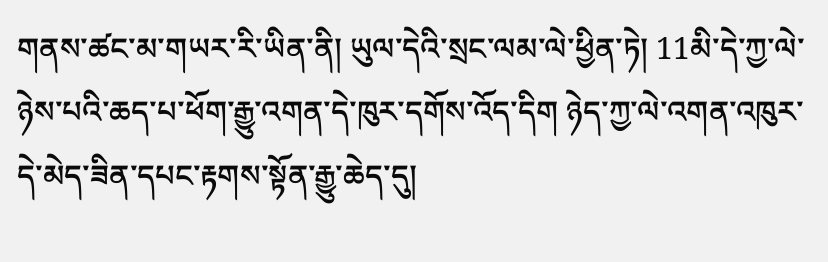གནས་ཚང་མ་གཡར་རི་ཡིན་ནི། ཡུལ་དེའི་སྲང་ལམ་ལེ་ཕྱིན་ཏེ། 11མི་དེ་ཀྱ་ལེ་ཉེས་པའི་ཆད་པ་ཕོག་རྒྱུ་འགན་དེ་ཁུར་དགོས་འོད་དིག ཉེད་ཀྱ་ལེ་འགན་འཁུར་དེ་མེད་ཟིན་དཔང་རྟགས་སྟོན་རྒྱུ་ཆེད་དུ།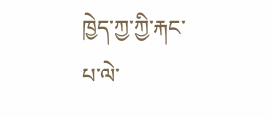ཁྱེད་ཀྱ་ཀྱི་རྐང་པ་ལེ་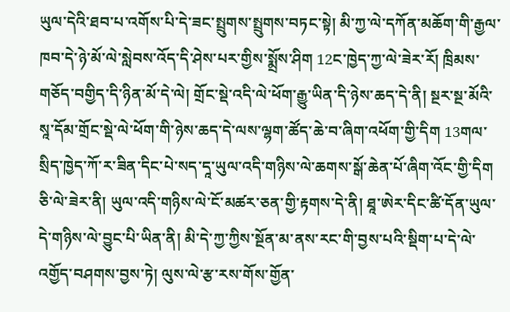ཡུལ་དེའི་ཐབ་པ་འགོས་པི་དེ་ཟང་སྤྲུགས་སྤྲུགས་བཏང་སྟེ། མི་ཀྱ་ལེ་དཀོན་མཆོག་གི་རྒྱལ་ཁབ་དེ་ཉེ་མོ་ལེ་སླེབས་འོད་དི་ཤེས་པར་གྱིས་སྨྲོས་ཤིག 12ང་ཁྱེད་ཀྱ་ལེ་ཟེར་རོ། ཁྲིམས་གཅོད་བགྱིད་དི་ཉིན་མོ་དེ་ལེ། གྲོང་སྡེ་འདི་ལེ་ཕོག་རྒྱུ་ཡིན་དི་ཉེས་ཆད་དེ་ནི། སྔར་སྔ་མོའི་སཱ་དོམ་གྲོང་སྡེ་ལེ་ཕོག་གི་ཉེས་ཆད་དེ་ལས་ལྷག་ཚོད་ཆེ་བ་ཞིག་འཕོག་གྱི་དིག 13གལ་སྲིད་ཁྱེད་ཀོ་ར་ཟིན་དིང་པེ་སད་དཱ་ཡུལ་འདི་གཉིས་ལེ་ཆགས་སྒོ་ཆེན་པོ་ཞིག་འོང་གྱི་དིག ཅི་ལེ་ཟེར་ནི། ཡུལ་འདི་གཉིས་ལེ་ངོ་མཚར་ཅན་གྱི་རྟགས་དེ་ནི། ཐཱ་ཨེར་དིང་ཚི་དོན་ཡུལ་དེ་གཉིས་ལེ་བྱུང་པི་ཡིན་ནི། མི་དེ་ཀྱ་ཀྱིས་སྔོན་མ་ནས་རང་གི་བྱས་པའི་སྡིག་པ་དེ་ལེ་འགྱོད་བཤགས་བྱས་ཏེ། ལུས་ལེ་རྩ་རས་གོས་གྱོན་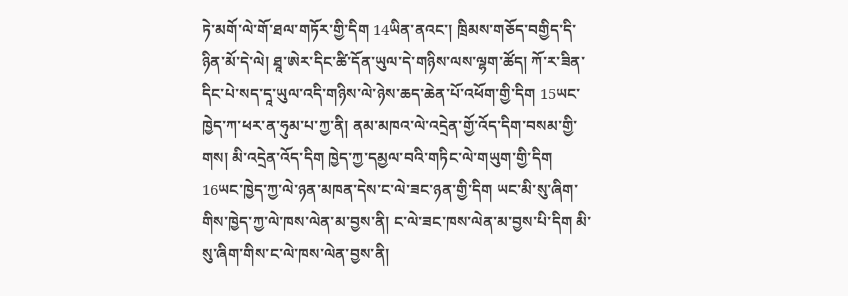ཏེ་མགོ་ལེ་གོ་ཐལ་གཏོར་གྱི་དིག 14ཡིན་ནའང་། ཁྲིམས་གཅོད་བགྱིད་དི་ཉིན་མོ་དེ་ལེ། ཐཱ་ཨེར་དིང་ཚི་དོན་ཡུལ་དེ་གཉིས་ལས་ལྷག་ཚོད། ཀོ་ར་ཟིན་དིང་པེ་སད་དཱ་ཡུལ་འདི་གཉིས་ལེ་ཉེས་ཆད་ཆེན་པོ་འཕོག་གྱི་དིག 15ཡང་ཁྱེད་ཀ་ཕར་ན་ཧུམ་པ་ཀྱ་ནི། ནམ་མཁའ་ལེ་འདྲེན་གྱོ་འོད་དིག་བསམ་གྱི་གས། མི་འདྲེན་འོད་དིག ཁྱེད་ཀྱ་དམྱལ་བའི་གཏིང་ལེ་གཡུག་གྱི་དིག 16ཡང་ཁྱེད་ཀྱ་ལེ་ཉན་མཁན་དེས་ང་ལེ་ཟང་ཉན་གྱི་དིག ཡང་མི་སུ་ཞིག་གིས་ཁྱེད་ཀྱ་ལེ་ཁས་ལེན་མ་བྱས་ནི། ང་ལེ་ཟང་ཁས་ལེན་མ་བྱས་པི་དིག མི་སུ་ཞིག་གིས་ང་ལེ་ཁས་ལེན་བྱས་ནི།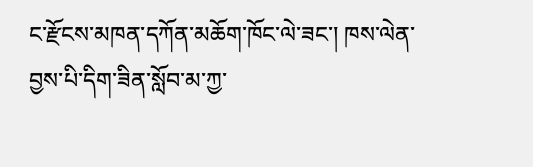ང་རྫོངས་མཁན་དཀོན་མཆོག་ཁོང་ལེ་ཟང་། ཁས་ལེན་བྱས་པི་དིག་ཟིན་སློབ་མ་ཀྱ་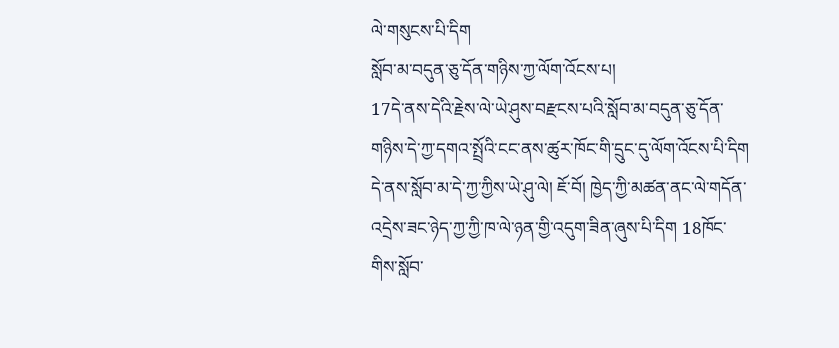ལེ་གསུངས་པི་དིག
སློབ་མ་བདུན་ཅུ་དོན་གཉིས་ཀྱ་ལོག་འོངས་པ།
17དེ་ནས་དེའི་རྗེས་ལེ་ཡེ་ཤུས་བརྫངས་པའི་སློབ་མ་བདུན་ཅུ་དོན་གཉིས་དེ་ཀྱ་དགའ་སྤྲོའི་ངང་ནས་ཚུར་ཁོང་གི་དྲུང་དུ་ལོག་འོངས་པི་དིག དེ་ནས་སློབ་མ་དེ་ཀྱ་ཀྱིས་ཡེ་ཤུ་ལེ། ཇོ་བོ། ཁྱེད་ཀྱི་མཚན་ནང་ལེ་གདོན་འདྲེས་ཟང་ཉེད་ཀྱ་ཀྱི་ཁ་ལེ་ཉན་གྱི་འདུག་ཟིན་ཞུས་པི་དིག 18ཁོང་གིས་སློབ་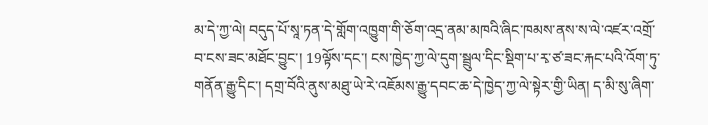མ་དེ་ཀྱ་ལེ། བདུད་པོ་སཱ་ཏན་དེ་གློག་འཁྱུག་གི་ཅོག་འདྲ་ནམ་མཁའི་ཞིང་ཁམས་ནས་ས་ལེ་འཛར་འགྲོ་བ་ངས་ཟང་མཐོང་བྱུང་། 19ལྟོས་དང་། ངས་ཁྱེད་ཀྱ་ལེ་དུག་སྦྲུལ་དིང་སྡིག་པ་རྭ་ཙ་ཟང་རྐང་པའི་འོག་ཏུ་གནོན་རྒྱུ་དིང་། དགྲ་བོའི་ནུས་མཐུ་ཡེ་རེ་འཇོམས་རྒྱུ་དབང་ཆ་དེ་ཁྱེད་ཀྱ་ལེ་སྟེར་གྱི་ཡིན། ད་མི་སུ་ཞིག་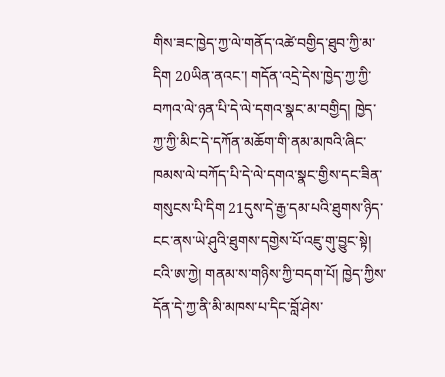གིས་ཟང་ཁྱེད་ཀྱ་ལེ་གནོད་འཚེ་བགྱིད་ཐུབ་ཀྱི་མ་དིག 20ཡིན་ནའང་། གདོན་འདྲེ་དེས་ཁྱེད་ཀྱ་ཀྱི་བཀའ་ལེ་ཉན་པི་དེ་ལེ་དགའ་སྣང་མ་བགྱིད། ཁྱེད་ཀྱ་ཀྱི་མིང་དེ་དཀོན་མཆོག་གི་ནམ་མཁའི་ཞིང་ཁམས་ལེ་བཀོད་པི་དེ་ལེ་དགའ་སྣང་གྱིས་དང་ཟིན་གསུངས་པི་དིག 21དུས་དེ་རྒྱ་དམ་པའི་ཐུགས་ཉིད་ངང་ནས་ཡེ་ཤུའི་ཐུགས་དགྱེས་པོ་འཇུ་གུ་བྱུང་སྟེ། ངའི་ཨ་ཀྱེ། གནམ་ས་གཉིས་ཀྱི་བདག་པོ། ཁྱེད་ཀྱིས་དོན་དེ་ཀྱ་ནི་མི་མཁས་པ་དིང་བློ་ཤེས་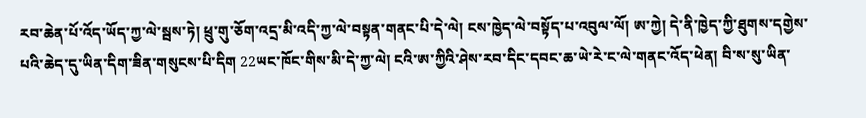རབ་ཆེན་པོ་འོད་ཡོད་ཀྱ་ལེ་སྦས་ཏེ། ཕྲུ་གུ་ཅོག་འདྲ་མི་འདི་ཀྱ་ལེ་བསྟན་གནང་པི་དེ་ལེ། ངས་ཁྱེད་ལེ་བསྟོད་པ་འབུལ་ལོ། ཨ་ཀྱེ། དེ་ནི་ཁྱེད་ཀྱི་ཐུགས་དགྱེས་པའི་ཆེད་དུ་ཡིན་དིག་ཟིན་གསུངས་པི་དིག 22ཡང་ཁོང་གིས་མི་དེ་ཀྱ་ལེ། ངའི་ཨ་ཀྱིའི་ཤེས་རབ་དིང་དབང་ཆ་ཡེ་རེ་ང་ལེ་གནང་འོད་ཕེན། བི་ས་སུ་ཡིན་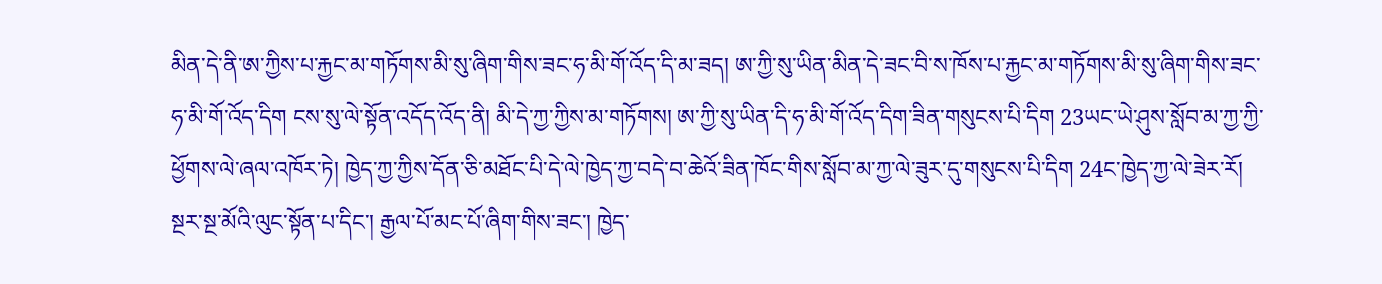མིན་དེ་ནི་ཨ་ཀྱིས་པ་རྐྱང་མ་གཏོགས་མི་སུ་ཞིག་གིས་ཟང་ཧ་མི་གོ་འོད་དི་མ་ཟད། ཨ་ཀྱི་སུ་ཡིན་མིན་དེ་ཟང་བི་ས་ཁོས་པ་རྐྱང་མ་གཏོགས་མི་སུ་ཞིག་གིས་ཟང་ཧ་མི་གོ་འོད་དིག ངས་སུ་ལེ་སྟོན་འདོད་འོད་ནི། མི་དེ་ཀྱ་ཀྱིས་མ་གཏོགས། ཨ་ཀྱི་སུ་ཡིན་དི་ཧ་མི་གོ་འོད་དིག་ཟིན་གསུངས་པི་དིག 23ཡང་ཡེ་ཤུས་སློབ་མ་ཀྱ་ཀྱི་ཕྱོགས་ལེ་ཞལ་འཁོར་ཏེ། ཁྱེད་ཀྱ་ཀྱིས་དོན་ཅི་མཐོང་པི་དེ་ལེ་ཁྱེད་ཀྱ་བདེ་བ་ཆེའོ་ཟིན་ཁོང་གིས་སློབ་མ་ཀྱ་ལེ་ཟུར་དུ་གསུངས་པི་དིག 24ང་ཁྱེད་ཀྱ་ལེ་ཟེར་རོ། སྔར་སྔ་མོའི་ལུང་སྟོན་པ་དིང་། རྒྱལ་པོ་མང་པོ་ཞིག་གིས་ཟང་། ཁྱེད་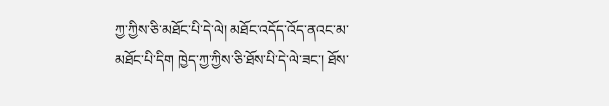ཀྱ་ཀྱིས་ཅི་མཐོང་པི་དེ་ལེ། མཐོང་འདོད་འོད་ནའང་མ་མཐོང་པི་དིག ཁྱེད་ཀྱ་ཀྱིས་ཅི་ཐོས་པི་དེ་ལེ་ཟང་། ཐོས་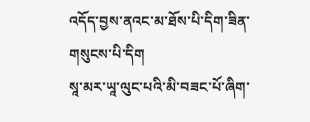འདོད་བྱས་ནའང་མ་ཐོས་པི་དིག་ཟིན་གསུངས་པི་དིག
སཱ་མར་ཡཱ་ལུང་པའི་མི་བཟང་པོ་ཞིག་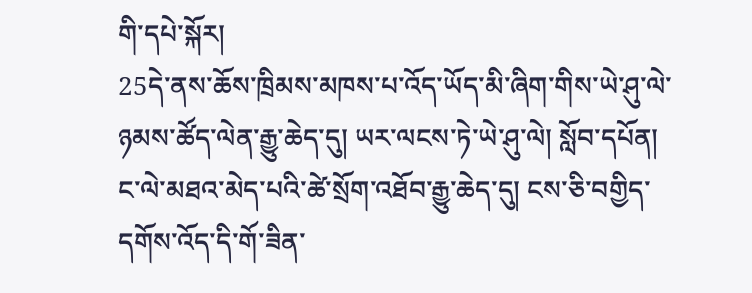གི་དཔེ་སྐོར།
25དེ་ནས་ཆོས་ཁྲིམས་མཁས་པ་འོད་ཡོད་མི་ཞིག་གིས་ཡེ་ཤུ་ལེ་ཉམས་ཚོད་ལེན་རྒྱུ་ཆེད་དུ། ཡར་ལངས་ཏེ་ཡེ་ཤུ་ལེ། སློབ་དཔོན། ང་ལེ་མཐའ་མེད་པའི་ཚེ་སྲོག་འཐོབ་རྒྱུ་ཆེད་དུ། ངས་ཅི་བགྱིད་དགོས་འོད་དི་གོ་ཟིན་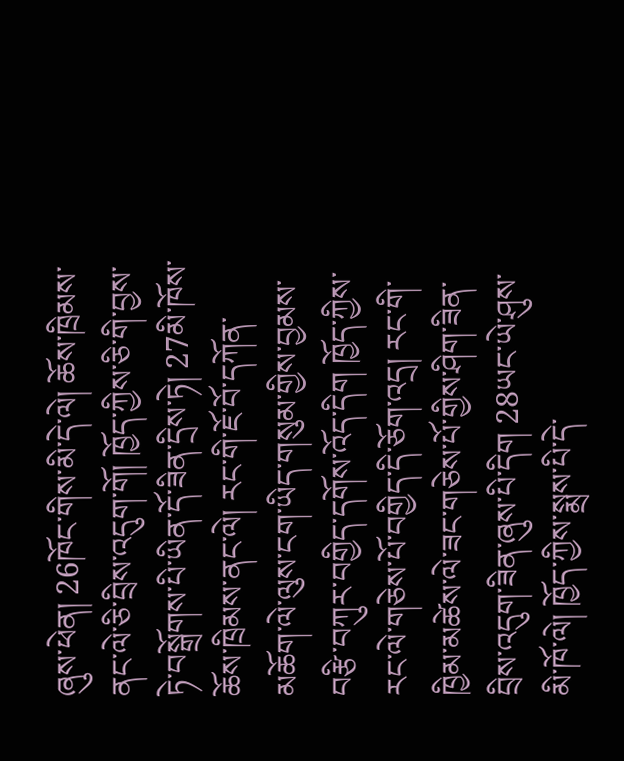ཞུས་ཕེན། 26ཁོང་གིས་མི་དེ་ལེ། ཆོས་ཁྲིམས་ནང་ལེ་ཅི་བྲིས་འདུག་གོ། ཁྱོད་ཀྱིས་ཅི་གི་བྱས་ཏེ་བསྒྲོགས་པི་ཡིན་དོ་ཟིན་དྲིས་ཏེ། 27མི་ཁོས་ཆོས་ཁྲིམས་ནང་ལེ། རང་གི་ཇོ་བོ་དཀོན་མཆོག་ལེ་ལུས་ངག་ཡིད་གསུམ་གྱིས་བྱམས་བརྩི་བཀུར་བགྱིད་དགོས་འོད་དིག ཁྱོད་ཀྱིས་རང་ལེ་གཅེས་པོ་བགྱིད་དི་ཅོག་འདྲ། རང་གི་ཁྱིམ་མཚེས་ལེ་ཟང་གཅེས་པོ་གྱིས་ཤིག་ཟིན་བྲིས་འདུག་ཟིན་ཞུས་པི་དིག 28ཡང་ཡེ་ཤུས་མི་ཁོ་ལེ། ཁྱོད་ཀྱིས་སྨྲས་པི་དེ་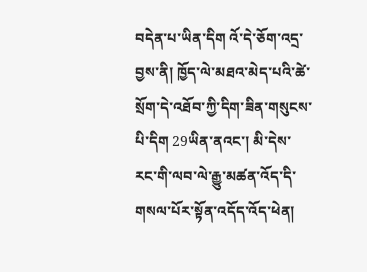བདེན་པ་ཡིན་དིག འོ་དེ་ཅོག་འདྲ་བྱས་ནི། ཁྱོད་ལེ་མཐའ་མེད་པའི་ཚེ་སྲོག་དེ་འཐོབ་ཀྱི་དིག་ཟིན་གསུངས་པི་དིག 29ཡིན་ནའང་། མི་དེས་རང་གི་ལབ་ལེ་རྒྱུ་མཚན་འོད་དི་གསལ་པོར་སྟོན་འདོད་འོད་ཕེན།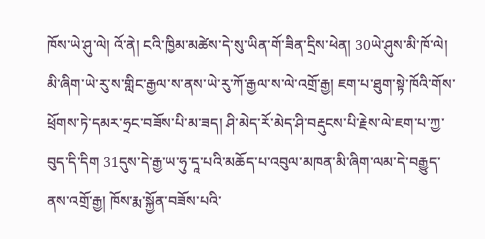ཁོས་ཡེ་ཤུ་ལེ། འོ་ནེ། ངའི་ཁྱིམ་མཚེས་དེ་སུ་ཡིན་གོ་ཟིན་དྲིས་ཕེན། 30ཡེ་ཤུས་མི་ཁོ་ལེ། མི་ཞིག་ཡེ་རུ་ས་གླིང་རྒྱལ་ས་ནས་ཡེ་རུ་ཀོ་རྒྱལ་ས་ལེ་འགྲོ་རྒྱ། ཇག་པ་ཐུག་སྟེ་ཁོའི་གོས་ཕྲོགས་ཏེ་དམར་ཧྲང་བཟོས་པི་མ་ཟད། ཤི་མེད་རོ་མེད་ཤི་བརྡུངས་པི་རྗེས་ལེ་ཇག་པ་ཀྱ་བུད་དི་དིག 31དུས་དེ་རྒྱ་ཡ་ཧུ་དཱ་པའི་མཆོད་པ་འབུལ་མཁན་མི་ཞིག་ལམ་དེ་བརྒྱུད་ནས་འགྲོ་རྒྱ། ཁོས་རྨ་སྐྱོན་བཟོས་པའི་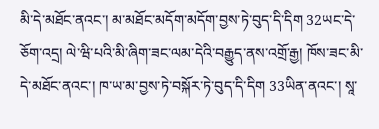མི་དེ་མཐོང་ནའང་། མ་མཐོང་མདོག་མདོག་བྱས་ཏེ་བུད་དི་དིག 32ཡང་དེ་ཅོག་འདྲ། ལེ་ཝི་པའི་མི་ཞིག་ཟང་ལམ་དེའི་བརྒྱུད་ནས་འགྲོ་རྒྱ། ཁོས་ཟང་མི་དེ་མཐོང་ནའང་། ཁ་ཡ་མ་བྱས་ཏེ་བསྐོར་ཏེ་བུད་དི་དིག 33ཡིན་ནའང་། སཱ་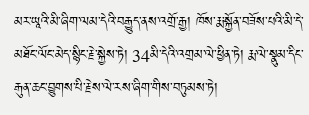མར་ཡཱའི་མི་ཞིག་ལམ་དེའི་བརྒྱུད་ནས་འགྲོ་རྒྱ། ཁོས་རྨ་སྐྱོན་བཟོས་པའི་མི་དེ་མཐོང་ལོང་མེད་སྙིང་རྗེ་སྐྱེས་ཏེ། 34མི་དེའི་འགྲམ་ལེ་ཕྱིན་ཏེ། རྨ་ལེ་སྣུམ་དིང་རྒུན་ཆང་བྱུགས་པི་རྗེས་ལེ་རས་ཞིག་གིས་བཏུམས་ཏེ།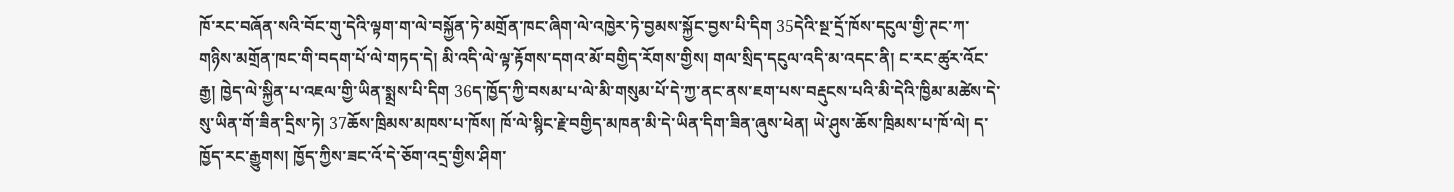ཁོ་རང་བཞོན་སའི་བོང་གུ་དེའི་ལྟག་ག་ལེ་བསྐྱོན་ཏེ་མགྲོན་ཁང་ཞིག་ལེ་འཁྱེར་ཏེ་བྱམས་སྐྱོང་བྱས་པི་དིག 35དེའི་སྔ་དྲོ་ཁོས་དངུལ་གྱི་ཊང་ཀ་གཉིས་མགྲོན་ཁང་གི་བདག་པོ་ལེ་གཏད་དེ། མི་འདི་ལེ་ལྟ་རྟོགས་དགའ་མོ་བགྱིད་རོགས་གྱིས། གལ་སྲིད་དངུལ་འདི་མ་འདང་ནི། ང་རང་ཚུར་འོང་རྒྱ། ཁྱེད་ལེ་སྐྱིན་པ་འཇལ་གྱི་ཡིན་སྨྲས་པི་དིག 36ད་ཁྱོད་ཀྱི་བསམ་པ་ལེ་མི་གསུམ་པོ་དེ་ཀྱ་ནང་ནས་ཇག་པས་བརྡུངས་པའི་མི་དེའི་ཁྱིམ་མཚེས་དེ་སུ་ཡིན་གོ་ཟིན་དྲིས་ཏེ། 37ཆོས་ཁྲིམས་མཁས་པ་ཁོས། ཁོ་ལེ་སྙིང་རྗེ་བགྱིད་མཁན་མི་དེ་ཡིན་དིག་ཟིན་ཞུས་ཕེན། ཡེ་ཤུས་ཆོས་ཁྲིམས་པ་ཁོ་ལེ། ད་ཁྱོད་རང་རྒྱུགས། ཁྱོད་ཀྱིས་ཟང་འོ་དེ་ཅོག་འདྲ་གྱིས་ཤིག་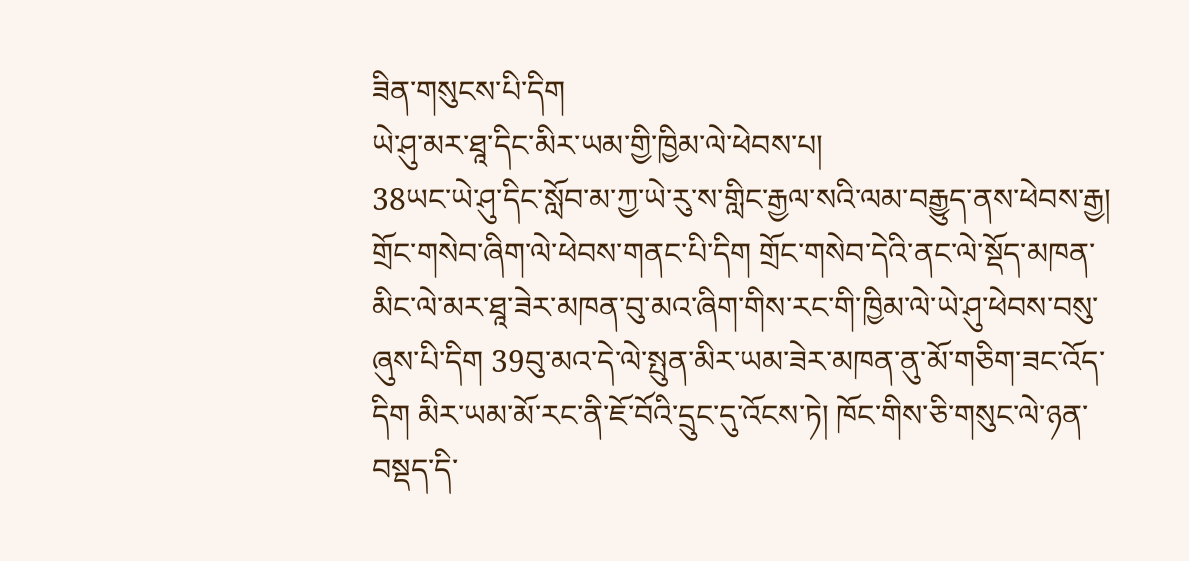ཟིན་གསུངས་པི་དིག
ཡེ་ཤུ་མར་ཐཱ་དིང་མིར་ཡམ་གྱི་ཁྱིམ་ལེ་ཕེབས་པ།
38ཡང་ཡེ་ཤུ་དིང་སློབ་མ་ཀྱ་ཡེ་རུ་ས་གླིང་རྒྱལ་སའི་ལམ་བརྒྱུད་ནས་ཕེབས་རྒྱ། གྲོང་གསེབ་ཞིག་ལེ་ཕེབས་གནང་པི་དིག གྲོང་གསེབ་དེའི་ནང་ལེ་སྡོད་མཁན་མིང་ལེ་མར་ཐཱ་ཟེར་མཁན་བུ་མའ་ཞིག་གིས་རང་གི་ཁྱིམ་ལེ་ཡེ་ཤུ་ཕེབས་བསུ་ཞུས་པི་དིག 39བུ་མའ་དེ་ལེ་སྤུན་མིར་ཡམ་ཟེར་མཁན་ནུ་མོ་གཅིག་ཟང་འོད་དིག མིར་ཡམ་མོ་རང་ནི་ཇོ་བོའི་དྲུང་དུ་འོངས་ཏེ། ཁོང་གིས་ཅི་གསུང་ལེ་ཉན་བསྡད་དི་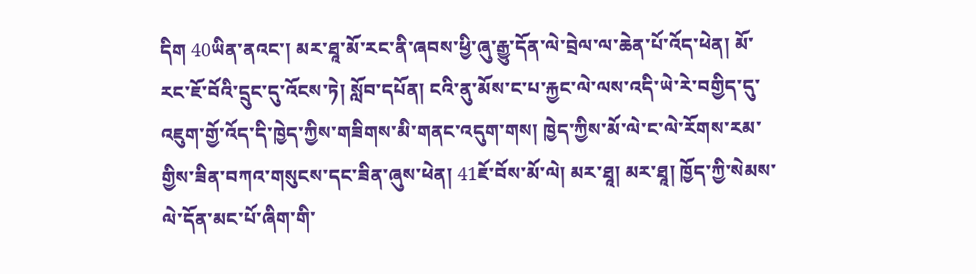དིག 40ཡིན་ནའང་། མར་ཐཱ་མོ་རང་ནི་ཞབས་ཕྱི་ཞུ་རྒྱུ་དོན་ལེ་བྲེལ་ལ་ཆེན་པོ་འོད་ཕེན། མོ་རང་ཇོ་བོའི་དྲུང་དུ་འོངས་ཏེ། སློབ་དཔོན། ངའི་ནུ་མོས་ང་པ་རྐྱང་ལེ་ལས་འདི་ཡེ་རེ་བགྱིད་དུ་འཇུག་གྱོ་འོད་དི་ཁྱེད་ཀྱིས་གཟིགས་མི་གནང་འདུག་གས། ཁྱེད་ཀྱིས་མོ་ལེ་ང་ལེ་རོགས་རམ་གྱིས་ཟིན་བཀའ་གསུངས་དང་ཟིན་ཞུས་ཕེན། 41ཇོ་བོས་མོ་ལེ། མར་ཐཱ། མར་ཐཱ། ཁྱོད་ཀྱི་སེམས་ལེ་དོན་མང་པོ་ཞིག་གི་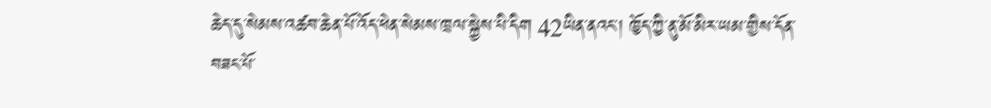ཆེད་དུ་སེམས་འཚབ་ཆེན་པོ་འོད་ཕེན་སེམས་ཁྲལ་སྐྱེས་པི་དིག 42ཡིན་ནའང་། ཁྱོད་ཀྱི་ནུ་མོ་མིར་ཡམ་གྱིས་དོན་བཟང་པོ་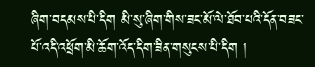ཞིག་བདམས་པི་དིག མི་སུ་ཞིག་གིས་ཟང་མོ་ལེ་ཐོབ་པའི་དོན་བཟང་པོ་འདི་འཕྲོག་མི་ཆོག་འོད་དིག་ཟིན་གསུངས་པི་དིག །